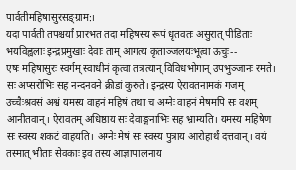पार्वतीमहिषासुरसङ्ग्राम:।
यदा पार्वती तपश्चर्यां प्रारभत तदा महिषस्य रूपं धृतवतः असुरात् पीडिताः भयविह्वलाः इन्द्रप्रमुखाः देवाः ताम् आगत्य कृताञ्जलयःभूत्वा ऊचुः--
एषः महिषासुरः स्वर्गम् स्वाधीनं कृत्वा तत्रत्यान् विविधभोगान् उपभुञ्जानः रमते। सः अप्सरोभिः सह नन्दनवने क्रीडां कुरुते। इन्द्रस्य ऐरावतनामकं गजम् उच्चैःश्रवसं अश्वं यमस्य वाहनं महिषं तथा च अग्नेः वाहनं मेषमपि सः वशम् आनीतवान्। ऐरावतम् अधिष्ठाय सः देवाङ्गनाभिः सह भ्राम्यति। यमस्य महिषेण सः स्वस्य शकटं वाहयति। अग्नेः मेषं सः स्वस्य पुत्राय आरोहार्थं दत्तवान्। वयं तस्मात् भीताः सेवकाः इव तस्य आज्ञापालनाय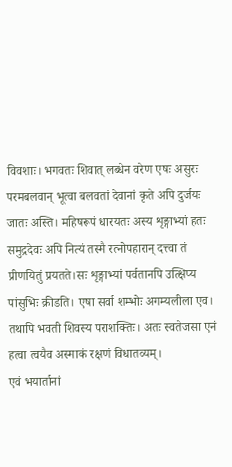विवशाः। भगवतः शिवात् लब्धेन वरेण एषः असुरः परमबलवान् भूत्वा बलवतां देवानां कृते अपि दुर्जयः जातः अस्ति। महिषरूपं धारयतः अस्य शृङ्गाभ्यां हतः समुद्रदेवः अपि नित्यं तस्मै रत्नोपहारान् दत्त्वा तं प्रीणयितुं प्रयतते।सः शृङ्गाभ्यां पर्वतानपि उत्क्षिप्य पांसुभिः क्रीडति। एषा सर्वा शम्भोः अगम्यलीला एव। तथापि भवती शिवस्य पराशक्तिः। अतः स्वतेजसा एनं हत्वा त्वयैव अस्माकं रक्षणं विधातव्यम्।
एवं भयार्तानां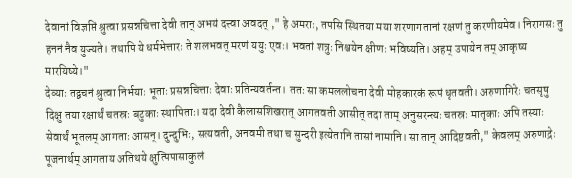देवानां विज्ञप्तिं श्रुत्वा प्रसन्नचित्ता देवी तान् अभयं दत्त्वा अवदत् ," हे अमराः, तपसि स्थितया मया शरणागतानां रक्षणं तु करणीयमेव। निरागसः तु हननं नैव युज्यते। तथापि ये धर्मभेत्तारः ते शलभवत् मरणं ययुः एवः। भवतां शत्रुः निश्चयेन क्षीणः भविष्यति। अहम् उपायेन तम् आकृष्य मारयिष्ये।"
देव्याः तद्वचनं श्रुत्वा निर्भयाः भूताः प्रसन्नचित्ताः देवाः प्रतिन्यवर्तन्त। ततः सा कमललोचना देवी मोहकारकं रूपं धृतवती। अरुणागिरेः चतसृषु दिक्षु तया रक्षार्थं चतस्रः बटुकाः स्थापिताः। यदा देवी कैलासशिखरात् आगतवती आसीत् तदा ताम् अनुसरन्त्यः चतस्रः मातृकाः अपि तस्याः सेवार्थं भूतलम् आगताः आसन्। दुन्दुभिः, सत्यवती, अनवमी तथा च सुन्दरी इत्येतानि तासां नामानि। सा तान् आदिष्टवती," केवलम् अरुणाद्रेः पूजनार्थम् आगताय अतिथये क्षुत्पिपासाकुलं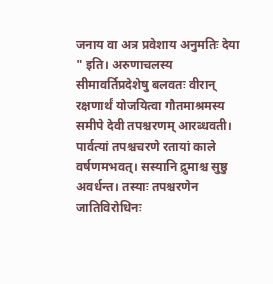जनाय वा अत्र प्रवेशाय अनुमतिः देया " इति। अरुणाचलस्य सीमावर्तिप्रदेशेषु बलवतः वीरान् रक्षणार्थं योजयित्वा गौतमाश्रमस्य समीपे देवी तपश्चरणम् आरब्धवती।
पार्वत्यां तपश्चचरणे रतायां काले वर्षणमभवत्। सस्यानि द्रुमाश्च सुष्ठु अवर्धन्त। तस्याः तपश्चरणेन
जातिविरोधिनः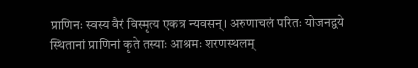प्राणिनः स्वस्य वैरं विस्मृत्य एकत्र न्यवसन्। अरुणाचलं परितः योजनद्वये स्थितानां प्राणिनां कृते तस्याः आश्रमः शरणस्थलम्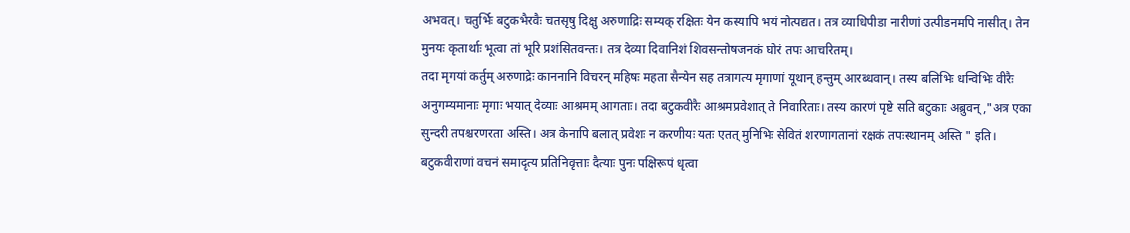अभवत्। चतुर्भिः बटुकभैरवैः चतसृषु दिक्षु अरुणाद्रिः सम्यक् रक्षितः येन कस्यापि भयं नोत्पद्यत। तत्र व्याधिपीडा नारीणां उत्पीडनमपि नासीत्। तेन मुनयः कृतार्थाः भूत्वा तां भूरि प्रशंसितवन्तः। तत्र देव्या दिवानिशं शिवसन्तोषजनकं घोरं तपः आचरितम्।
तदा मृगयां कर्तुम् अरुणाद्रेः काननानि विचरन् महिषः महता सैन्येन सह तत्रागत्य मृगाणां यूथान् हन्तुम् आरब्धवान्। तस्य बलिभिः धन्विभिः वीरैः अनुगम्यमानाः मृगाः भयात् देव्याः आश्रमम् आगताः। तदा बटुकवीरैः आश्रमप्रवेशात् ते निवारिताः। तस्य कारणं पृष्टे सति बटुकाः अब्रुवन् ,"अत्र एका सुन्दरी तपश्चरणरता अस्ति। अत्र केनापि बलात् प्रवेशः न करणीयः यतः एतत् मुनिभिः सेवितं शरणागतानां रक्षकं तपःस्थानम् अस्ति " इति।
बटुकवीराणां वचनं समादृत्य प्रतिनिवृत्ताः दैत्याः पुनः पक्षिरूपं धृत्वा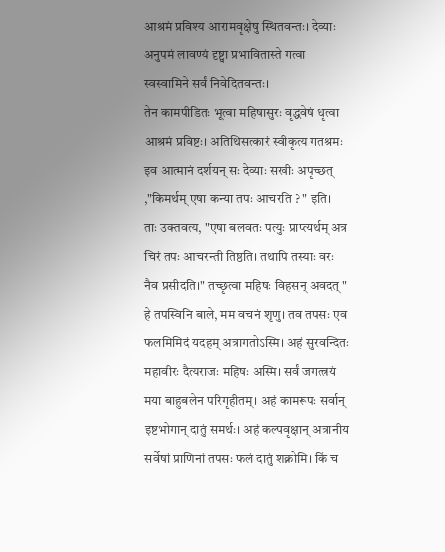आश्रमं प्रविश्य आरामवृक्षेषु स्थितवन्तः। देव्याः अनुपमं लावण्यं दृष्ट्वा प्रभावितास्ते गत्वा स्वस्वामिने सर्वं निवेदितवन्तः।
तेन कामपीडितः भूत्वा महिषासुरः वृद्धवेषं धृत्वा आश्रमं प्रविष्टः। अतिथिसत्कारं स्वीकृत्य गतश्रमः इव आत्मानं दर्शयन् सः देव्याः सखीः अपृच्छत् ,"किमर्थम् एषा कन्या तपः आचरति ? " इति।
ताः उक्तवत्य, "एषा बलवतः पत्युः प्राप्त्यर्थम् अत्र चिरं तपः आचरन्ती तिष्ठति। तथापि तस्याः वरः नैव प्रसीदति।" तच्छृत्वा महिषः विहसन् अवदत् " हे तपस्विनि बाले, मम वचनं शृणु। तव तपसः एव फलमिमिदं यदहम् अत्रागतोऽस्मि। अहं सुरवन्दितः महावीरः दैत्यराजः महिषः अस्मि। सर्वं जगत्त्रयं मया बाहुबलेन परिगृहीतम्। अहं कामरूपः सर्वान् इष्टभोगान् दातुं समर्थः। अहं कल्पवृक्षान् अत्रानीय सर्वेषां प्राणिनां तपसः फलं दातुं शक्नोमि। किं च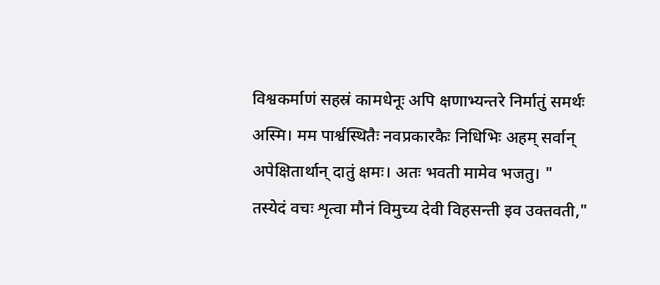विश्वकर्माणं सहस्रं कामधेनूः अपि क्षणाभ्यन्तरे निर्मातुं समर्थः अस्मि। मम पार्श्वस्थितैः नवप्रकारकैः निधिभिः अहम् सर्वान् अपेक्षितार्थान् दातुं क्षमः। अतः भवती मामेव भजतु। "
तस्येदं वचः शृत्वा मौनं विमुच्य देवी विहसन्ती इव उक्तवती,"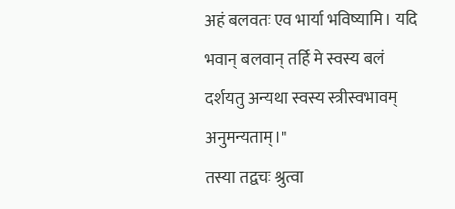अहं बलवतः एव भार्या भविष्यामि। यदि भवान् बलवान् तर्हि मे स्वस्य बलं दर्शयतु अन्यथा स्वस्य स्त्रीस्वभावम्
अनुमन्यताम्।"
तस्या तद्वचः श्रुत्वा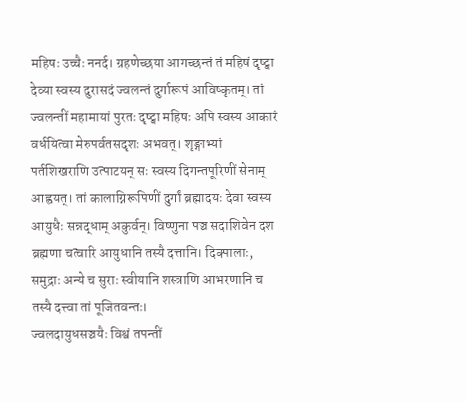महिषः उच्चैः ननर्द। ग्रहणेच्छया आगच्छन्तं तं महिषं दृष्ट्वा देव्या स्वस्य दुरासदं ज्वलन्तं दुर्गारूपं आविष्कृतम्। तां ज्वलन्तीं महामायां पुरतः दृष्ट्वा महिषः अपि स्वस्य आकारं वर्धयित्वा मेरुपर्वतसदृशः अभवत्। शृङ्गाभ्यां पर्तशिखराणि उत्पाटयन् सः स्वस्य दिगन्तपूरिणीं सेनाम् आह्वयत्। तां कालाग्निरूपिणीं दुर्गां ब्रह्मादयः देवा स्वस्य आयुधैः सन्नद्धाम् अकुर्वन्। विष्णुना पञ्च सदाशिवेन दश ब्रह्मणा चत्वारि आयुधानि तस्यै दत्तानि। दिक्पालाः, समुद्राः अन्ये च सुराः स्वीयानि शस्त्राणि आभरणानि च तस्यै दत्त्वा तां पूजितवन्तः।
ज्वलदायुधसञ्चयैः विश्वं तपन्तीं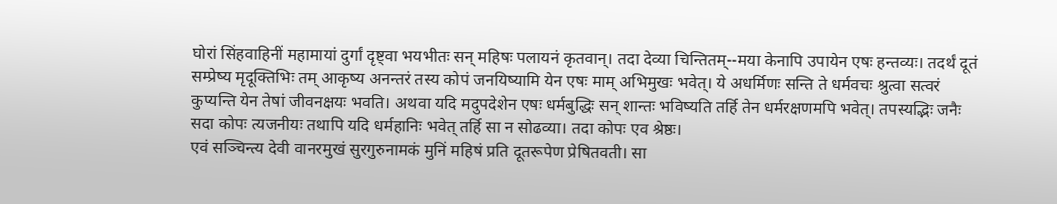घोरां सिंहवाहिनीं महामायां दुर्गां दृष्ट्वा भयभीतः सन् महिषः पलायनं कृतवान्। तदा देव्या चिन्तितम्--मया केनापि उपायेन एषः हन्तव्यः। तदर्थं दूतं सम्प्रेष्य मृदूक्तिभिः तम् आकृष्य अनन्तरं तस्य कोपं जनयिष्यामि येन एषः माम् अभिमुखः भवेत्। ये अधर्मिणः सन्ति ते धर्मवचः श्रुत्वा सत्वरं कुप्यन्ति येन तेषां जीवनक्षयः भवति। अथवा यदि मदुपदेशेन एषः धर्मबुद्धिः सन् शान्तः भविष्यति तर्हि तेन धर्मरक्षणमपि भवेत्। तपस्यद्भिः जनैः सदा कोपः त्यजनीयः तथापि यदि धर्महानिः भवेत् तर्हि सा न सोढव्या। तदा कोपः एव श्रेष्ठः।
एवं सञ्चिन्त्य देवी वानरमुखं सुरगुरुनामकं मुनिं महिषं प्रति दूतरूपेण प्रेषितवती। सा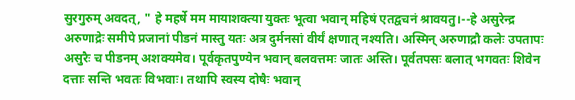सुरगुरुम् अवदत्, " हे महर्षे मम मायाशक्त्या युक्तः भूत्वा भवान् महिषं एतद्वचनं श्रावयतु।--हे असुरेन्द्र अरुणाद्रेः समीपे प्रजानां पीडनं मास्तु यतः अत्र दुर्मनसां वीर्यं क्षणात् नश्यति। अस्मिन् अरुणाद्रौ कलेः उपतापः असुरैः च पीडनम् अशक्यमेव। पूर्वकृतपुण्येन भवान् बलवत्तमः जातः अस्ति। पूर्वतपसः बलात् भगवतः शिवेन दत्ताः सन्ति भवतः विभवाः। तथापि स्वस्य दोषैः भवान्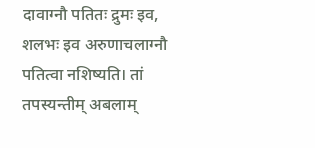दावाग्नौ पतितः द्रुमः इव, शलभः इव अरुणाचलाग्नौ पतित्वा नशिष्यति। तां तपस्यन्तीम् अबलाम्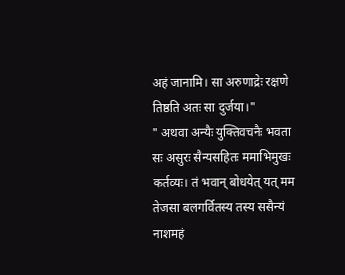अहं जानामि। सा अरुणाद्रेः रक्षणे तिष्ठति अतः सा दुर्जया।"
" अथवा अन्यैः युक्तिवचनैः भवता सः असुरः सैन्यसहितः ममाभिमुखः कर्तव्यः। तं भवान् बोधयेत् यत् मम तेजसा बलगर्वितस्य तस्य ससैन्यं नाशमहं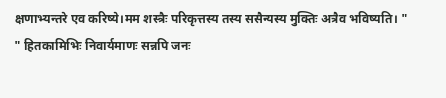क्षणाभ्यन्तरे एव करिष्ये।मम शस्त्रैः परिकृत्तस्य तस्य ससैन्यस्य मुक्तिः अत्रैव भविष्यति। "
" हितकामिभिः निवार्यमाणः सन्नपि जनः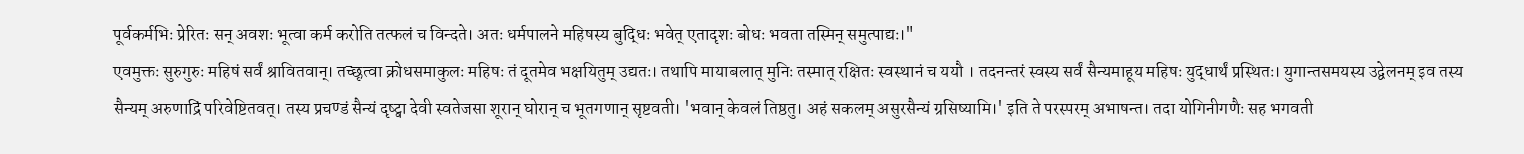पूर्वकर्मभिः प्रेरितः सन् अवशः भूत्वा कर्म करोति तत्फलं च विन्दते। अतः धर्मपालने महिषस्य बुद्धिः भवेत् एतादृशः बोधः भवता तस्मिन् समुत्पाद्यः।"
एवमुक्तः सुरुगुरुः महिषं सर्वं श्रावितवान्। तच्छृत्वा क्रोधसमाकुलः महिषः तं दूतमेव भक्षयितुम् उद्यतः। तथापि मायाबलात् मुनिः तस्मात् रक्षितः स्वस्थानं च ययौ । तदनन्तरं स्वस्य सर्वं सैन्यमाहूय महिषः युद्धार्थं प्रस्थितः। युगान्तसमयस्य उद्वेलनम् इव तस्य सैन्यम् अरुणाद्रिं परिवेष्टितवत्। तस्य प्रचण्डं सैन्यं दृष्ट्वा देवी स्वतेजसा शूरान् घोरान् च भूतगणान् सृष्टवती। 'भवान् केवलं तिष्ठतु। अहं सकलम् असुरसैन्यं ग्रसिष्यामि।' इति ते परस्परम् अभाषन्त। तदा योगिनीगणैः सह भगवती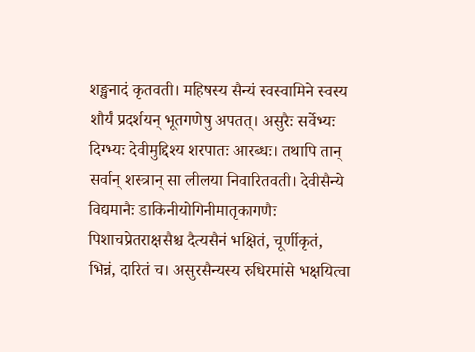शङ्खनादं कृतवती। महिषस्य सैन्यं स्वस्वामिने स्वस्य शौर्यं प्रदर्शयन् भूतगणेषु अपतत्। असुरैः सर्वेभ्यः दिग्भ्यः देवीमुद्दिश्य शरपातः आरब्धः। तथापि तान् सर्वान् शस्त्रान् सा लीलया निवारितवती। देवीसैन्ये विद्यमानैः डाकिनीयोगिनीमातृकागणैः पिशाचप्रेतराक्षसैश्च दैत्यसैनं भक्षितं, चूर्णीकृतं, भिन्नं, दारितं च। असुरसैन्यस्य रुधिरमांसे भक्षयित्वा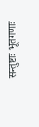सन्तुष्टाः भूतगणाः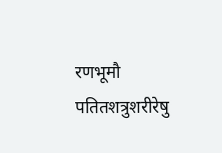रणभूमौ पतितशत्रुशरीरेषु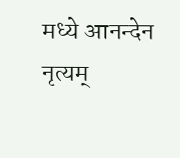मध्ये आनन्देन नृत्यम्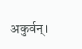अकुर्वन्।